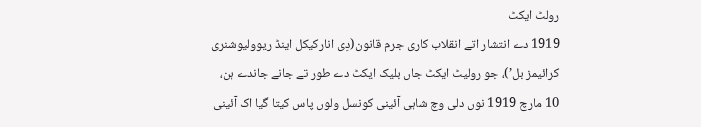رولٹ ایکٹ
1919 دے انتشار اتے انقلاب کاری جرم قانون(دِی انارکیکل اینڈ ریوولیوشنری کرائیمز بل’)، جو رولیٹ ایکٹ جاں بلیک ایکٹ دے طور تے جانے جاندے ہن، 10 مارچ 1919 نوں دلی وچ شاہی آئینی کونسل ولوں پاس کیتا گیا اک آئینی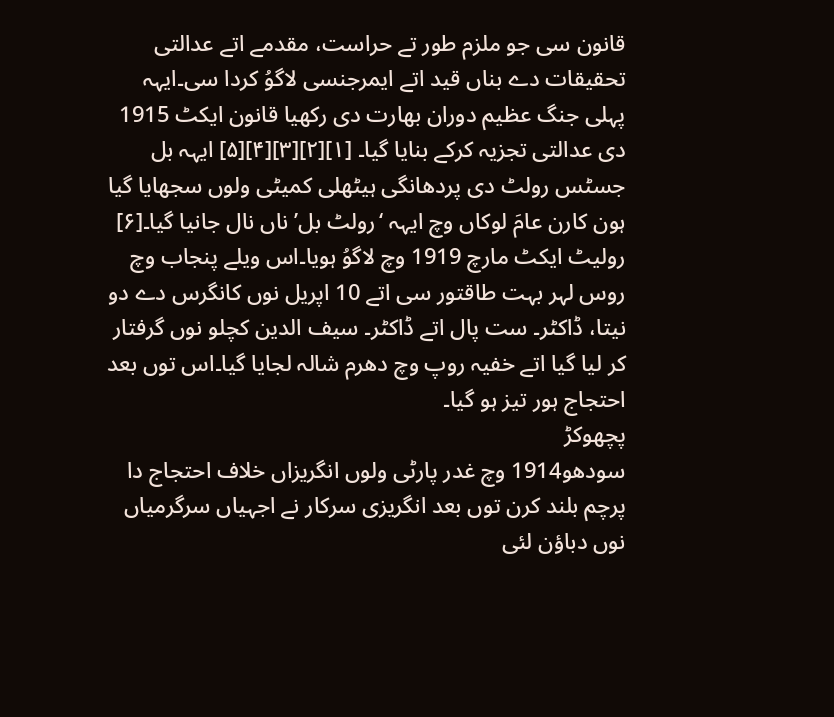قانون سی جو ملزم طور تے حراست، مقدمے اتے عدالتی تحقیقات دے بناں قید اتے ایمرجنسی لاگوُ کردا سی۔ایہہ پہلی جنگ عظیم دوران بھارت دی رکھیا قانون ایکٹ 1915 دی عدالتی تجزیہ کرکے بنایا گیا۔ [۱][۲][۳][۴][۵] ایہہ بل جسٹس رولٹ دی پردھانگی ہیٹھلی کمیٹی ولوں سجھایا گیا ہون کارن عامَ لوکاں وچ ایہہ ‘رولٹ بل’ ناں نال جانیا گیا۔[۶]
رولیٹ ایکٹ مارچ 1919 وچ لاگوُ ہویا۔اس ویلے پنجاب وچ روس لہر بہت طاقتور سی اتے 10 اپریل نوں کانگرس دے دو نیتا، ڈاکٹر۔ ست پال اتے ڈاکٹر۔ سیف الدین کچلو نوں گرفتار کر لیا گیا اتے خفیہ روپ وچ دھرم شالہ لجایا گیا۔اس توں بعد احتجاج ہور تیز ہو گیا۔
پچھوکڑ
سودھو1914 وچ غدر پارٹی ولوں انگریزاں خلاف احتجاج دا پرچم بلند کرن توں بعد انگریزی سرکار نے اجہیاں سرگرمیاں نوں دباؤن لئی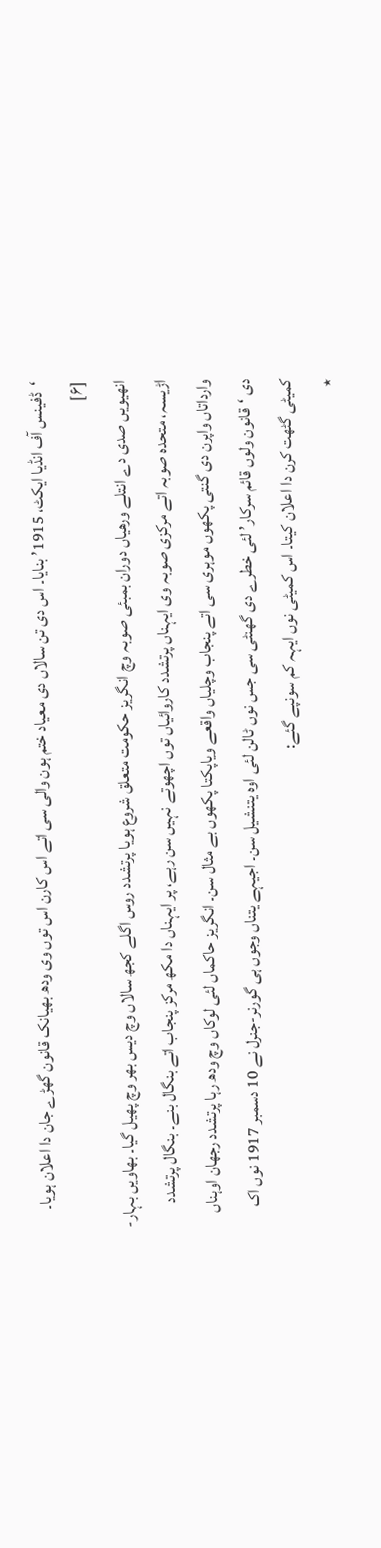‘ڈفینس آف انڈیا ایکٹ، 1915’ بنایا۔ اس دی تن سالاں دی معیاد ختم ہون والی سی اتے اس کارن اس توں وی ودھ بھیانک قانون گھڑے جان دا اعلان ہویا۔ [۶]
انھیویں صدی دے انتلے ورھیاں دوران بمبئی صوبہ وچ انگریز حکومت متعلق شروع ہویا پرتشدد روس اگلے کجھ سالاں وچ دیس بھر وچ پھیل گیا۔ بھاویں بہار-اڑیسہ، متحدہ صوبہ اتے مرکزی صوبہ وی ایہناں پرتشدد کاروائیاں توں اچھوتے نہیں سن رہے، پر ایہناں دا مکھ مرکز پنجاب اتے بنگال بنے۔ بنگال پرتشدد وارداتاں واپرن دی گنتی پکھوں موہری سی اتے پنجاب وچلیاں واقعے ویاپکتا پکھوں بے مثال سن۔ انگریز حاکماں لئی لوکاں وچ ودھ رہا پرتشدد رجھان اوہناں دی ‘قانون ولوں قائم سرکار’ لئی خطرے دی گھنٹی سی جس نوں ٹالن لئی اوہ یتنشیل سن۔ اجیہے یتناں وجوں ہی گورنر-جنرل نے 10 دسمبر 1917 نوں اک کمیٹی گٹھت کرن دا اعلان کیتا۔ اس کمیٹی نوں ایہہ کم سونپے گئے:
٭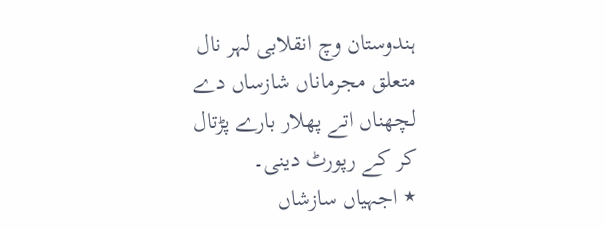ہندوستان وچ انقلابی لہر نال متعلق مجرماناں شازساں دے لچھناں اتے پھلار بارے پڑتال کر کے رپورٹ دینی۔
٭ اجہیاں سازشاں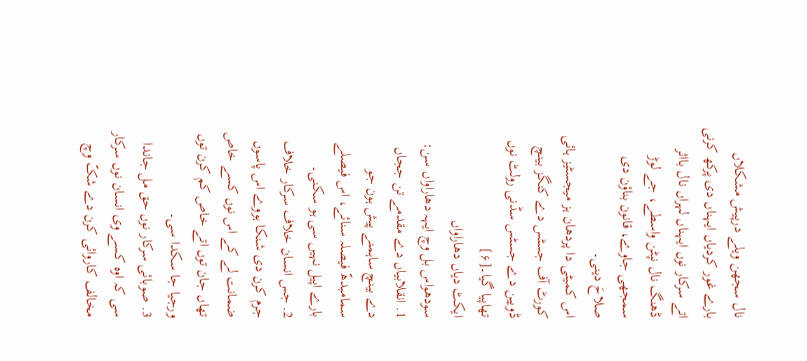نال سجھن ویلے درپیش مشکلاں بارے غور کردیاں ایہناں دی پرکھ کرنی اتے سرکار نوں ایہناں لہراں نال بااثر ڈھنگ نال نپٹن واسطے، جے لوڑ سمجھی جاوے، قانون بناؤن دی صلاحَ دینی۔
اس کمیٹی دا پردھان ہز میجسٹیز ہائی کورٹ آف جسٹس دے کنگز بینچ ڈویین دے جسٹس سڈنی رولٹ نوں تھاپیا گیا۔[۶]
ایکٹ دیاں دھاراواں
سودھواس بل وچ ایہہ دھاراواں سن:
1. انقلابیاں دے مقدمے تن ججاں دے بینچ ساہمنے پیش ہون جو سمامبدھّ فیصلہ سنائے، اس فیصلے بارے اپیل نہیں سی ہو سکنی۔
2. جس انسان خلاف سرکار خلاف جرم کرن دی شنکا ہووے اس پاسوں ضمانت لے کے اس نوں کسے خاص تھاں جان توں اتے خاص کم کرن توں ورجیا جا سکدا سی۔
3. صوبائی سرکار نوں حق مل جاندا سی کہ اوہ کسے وی انسان نوں سرکار مخالف کاروائی کرن دے شکّ وچ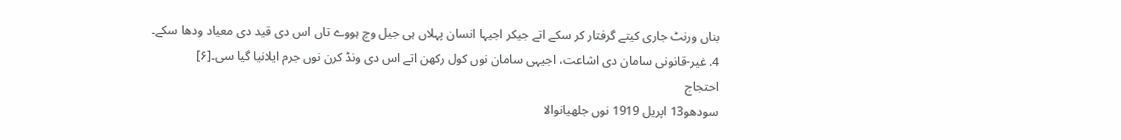بناں ورنٹ جاری کیتے گرفتار کر سکے اتے جیکر اجیہا انسان پہلاں ہی جیل وچ ہووے تاں اس دی قید دی معیاد ودھا سکے۔
4. غیر-قانونی سامان دی اشاعت، اجیہی سامان نوں کول رکھن اتے اس دی ونڈ کرن نوں جرم ایلانیا گیا سی۔[۶]
احتجاج
سودھو13 اپریل 1919 نوں جلھیانوالا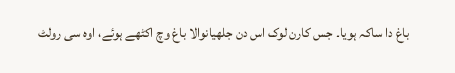باغ دا ساکہ ہویا۔ جس کارن لوک اس دن جلھیانوالا باغ وچ اکٹھے ہوئے، اوہ سی رولٹ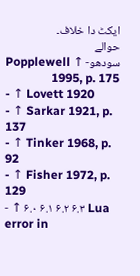ایکٹ دا خلاف۔
حوالے
سودھو- ↑ Popplewell 1995, p. 175
- ↑ Lovett 1920
- ↑ Sarkar 1921, p. 137
- ↑ Tinker 1968, p. 92
- ↑ Fisher 1972, p. 129
- ↑ ۶.۰ ۶.۱ ۶.۲ ۶.۳ Lua error in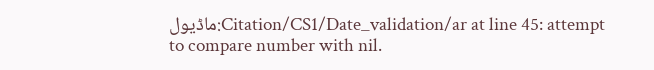ماڈیول:Citation/CS1/Date_validation/ar at line 45: attempt to compare number with nil.